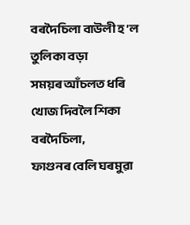বৰদৈচিলা বাউলী হ’ল
তুলিকা বড়া
সময়ৰ আঁচলত ধৰি খোজ দিবলৈ শিকা বৰদৈচিলা,
ফাগুনৰ বেলি ঘৰমুৱা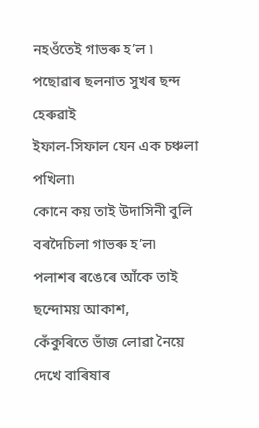নহওঁতেই গাভৰু হ’ল ৷
পছোৱাৰ ছলনাত সুখৰ ছন্দ হেৰুৱাই
ইফাল-সিফাল যেন এক চঞ্চলা পখিলা৷
কোনে কয় তাই উদাসিনী বুলি
বৰদৈচিলা গাভৰু হ’ল৷
পলাশৰ ৰঙেৰে আঁকে তাই
ছন্দোময় আকাশ,
কেঁকুৰিতে ভাঁজ লোৱা নৈয়ে দেখে বাৰিষাৰ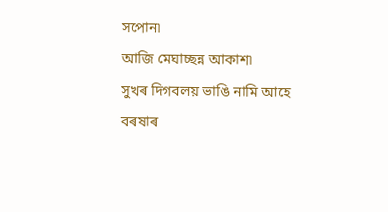সপোন৷
আজি মেঘাচ্ছন্ন আকাশ৷
সুখৰ দিগবলয় ভাঙি নামি আহে
বৰষাৰ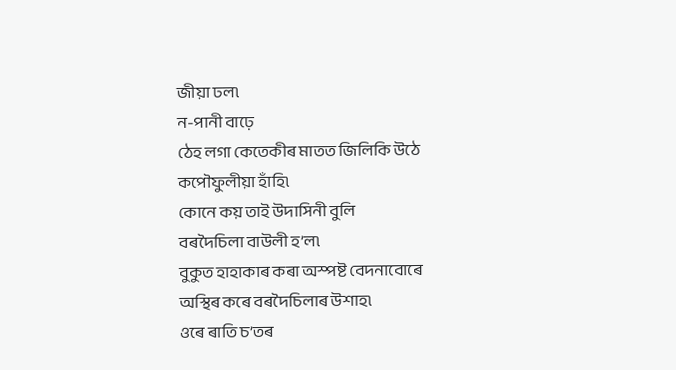জীয়া ঢল৷
ন-পানী বাঢ়ে
ঠেহ লগা কেতেকীৰ মাতত জিলিকি উঠে
কপৌফুলীয়া হাঁহি৷
কোনে কয় তাই উদাসিনী বুলি
বৰদৈচিলা বাউলী হ’ল৷
বুকুত হাহাকাৰ কৰা অস্পষ্ট বেদনাবোৰে
অস্থিৰ কৰে বৰদৈচিলাৰ উশাহ৷
ওৰে ৰাতি চ’তৰ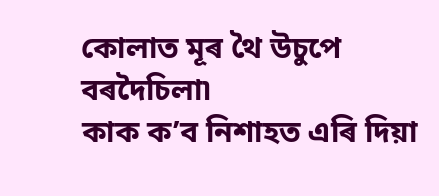কোলাত মূৰ থৈ উচুপে বৰদৈচিলা৷
কাক ক’ব নিশাহত এৰি দিয়া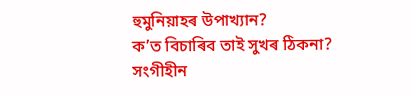হুমুনিয়াহৰ উপাখ্যান?
ক’ত বিচাৰিব তাই সুখৰ ঠিকনা?
সংগীহীন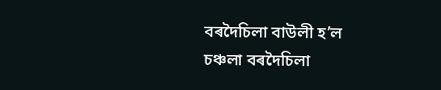বৰদৈচিলা বাউলী হ’ল
চঞ্চলা বৰদৈচিলা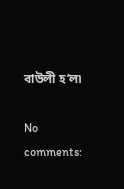বাউলী হ’ল৷

No comments: